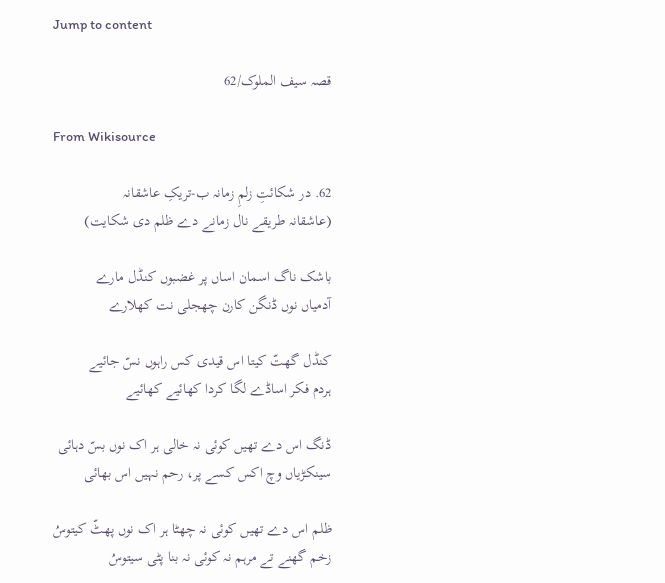Jump to content

قصہ سیف الملوک/62

From Wikisource

62. در شکائتِ زلمِ زمانہ ب-تریکِ عاشقانہ
(عاشقانہ طریقے نال زمانے دے ظلم دی شکایت)

باشک ناگ اسمان اساں پر غضبوں کنڈل مارے
آدمیاں نوں ڈنگن کارن چھجلی نت کھلارے

کنڈل گھتّ کیتا اس قیدی کس راہوں نسّ جائیے
ہردم فکر اساڈے لگا کردا کھائیے کھائیے

ڈنگ اس دے تھیں کوئی نہ خالی ہر اک نوں بسّ دہائی
سینکڑیاں وچ اکس کسے پر، رحم نہیں اس بھائی

ظلم اس دے تھیں کوئی نہ چھٹا ہر اک نوں پھٹّ کیتوسُ
زخم گھنے تے مرہم نہ کوئی نہ بنا پٹی سیتوسُ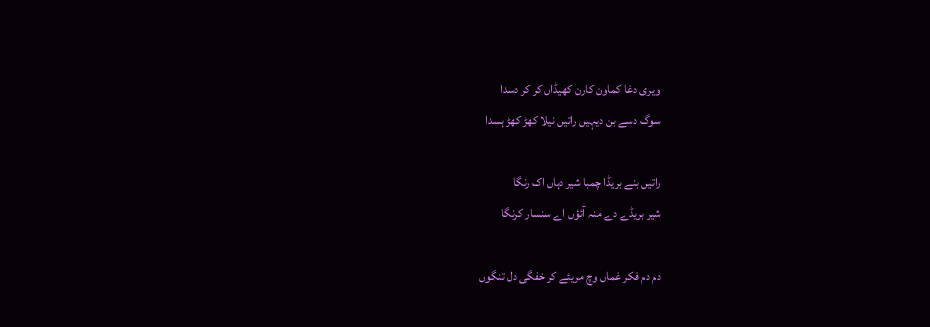ویری دغا کماون کارن کھیڈاں کر کر دسدا
سوگ دسے بن دیہیں راتیں نیلا کھڑ کھڑ ہسدا

راتیں بنے بریڈا چمبا شیر دہاں اک رنگا
شیر بریڈے دے منہ آئؤں اے سنسار کرنگا

دم دم فکر غماں وچ مریئے کر خفگی دل تنگوں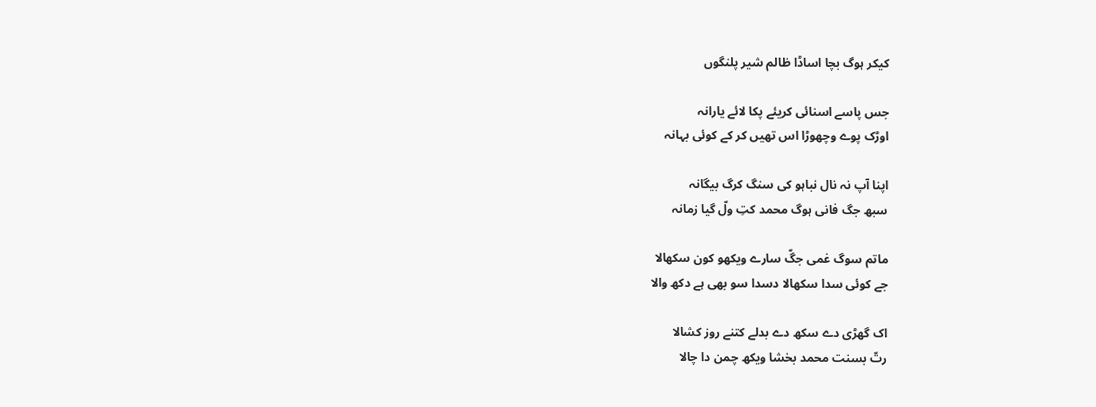کیکر ہوگ بچا اساڈا ظالم شیر پلنگوں

جس پاسے اسنائی کریئے پکا لائے یارانہ
اوڑک پوے وچھوڑا اس تھیں کر کے کوئی بہانہ

اپنا آپ نہ نال نباہو کی سنگ کرگ بیگانہ
سبھ جگ فانی ہوگ محمد کتِ ولّ گیا زمانہ

ماتم سوگ غمی جگّ سارے ویکھو کون سکھالا
جے کوئی سدا سکھالا دسدا سو بھی ہے دکھ والا

اک گھڑی دے سکھ دے بدلے کتنے روز کشالا
رتّ بسنت محمد بخشا ویکھ چمن دا چالا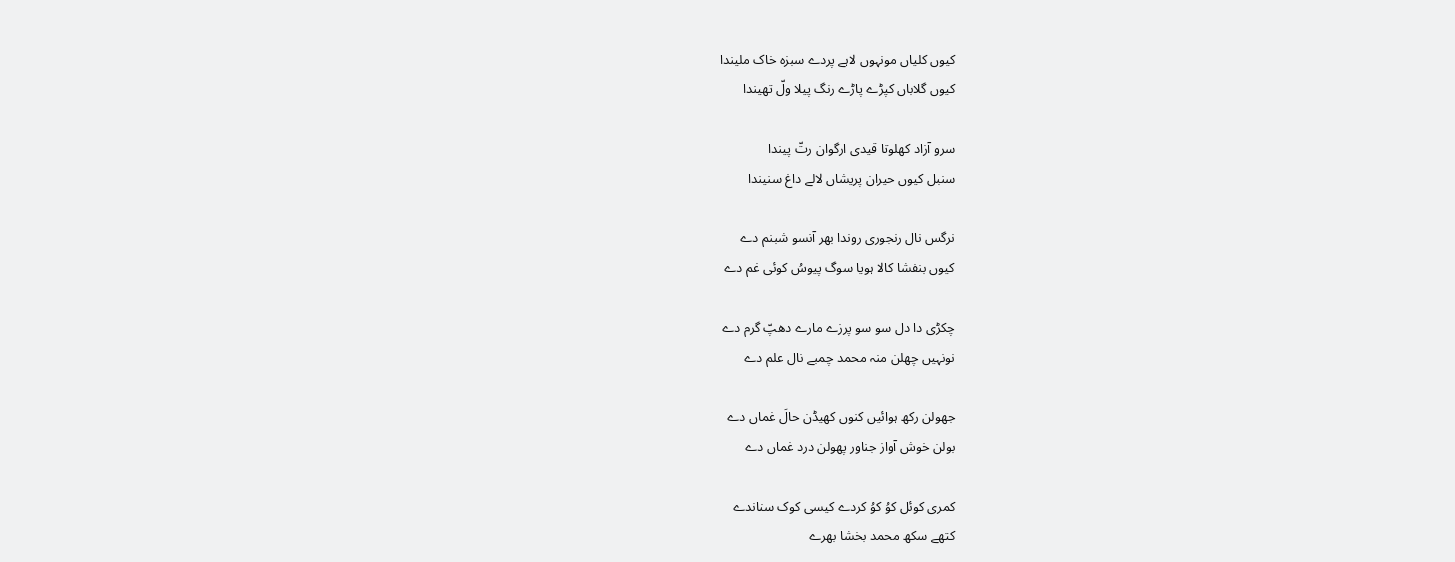کیوں کلیاں مونہوں لاہے پردے سبزہ خاک ملیندا
کیوں گلاباں کپڑے پاڑے رنگ پیلا ولّ تھیندا

سرو آزاد کھلوتا قیدی ارگوان رتّ پیندا
سنبل کیوں حیران پریشاں لالے داغ سنیندا

نرگس نال رنجوری روندا بھر آنسو شبنم دے
کیوں بنفشا کالا ہویا سوگ پیوسُ کوئی غم دے

چکڑی دا دل سو سو پرزے مارے دھپّ گرم دے
نونہیں چھلن منہ محمد چمبے نال علم دے

جھولن رکھ ہوائیں کنوں کھیڈن حالَ غماں دے
بولن خوش آواز جناور پھولن درد غماں دے

کمری کوئل کوُ کوُ کردے کیسی کوک سناندے
کتھے سکھ محمد بخشا بھرے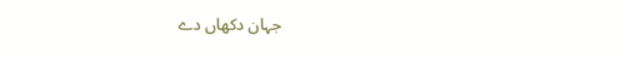جہان دکھاں دے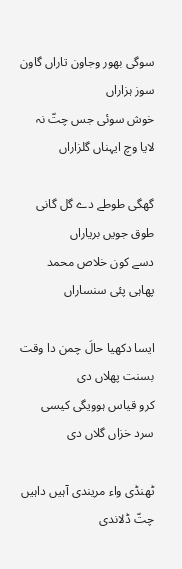سوگی بھور وجاون تاراں گاون سوز ہزاراں
خوش سوئی جس چتّ نہ لایا وچ ایہناں گلزاراں

گھگی طوطے دے گل گانی طوق جویں بریاراں
دسے کون خلاص محمد پھاہی پئی سنساراں

ایسا دکھیا حالَ چمن دا وقت بسنت پھلاں دی
کرو قیاس ہوویگی کیسی سرد خزاں گلاں دی

ٹھنڈی واء مریندی آہیں داہیں چتّ ڈلاندی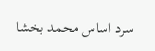سرد اساس محمد بخشا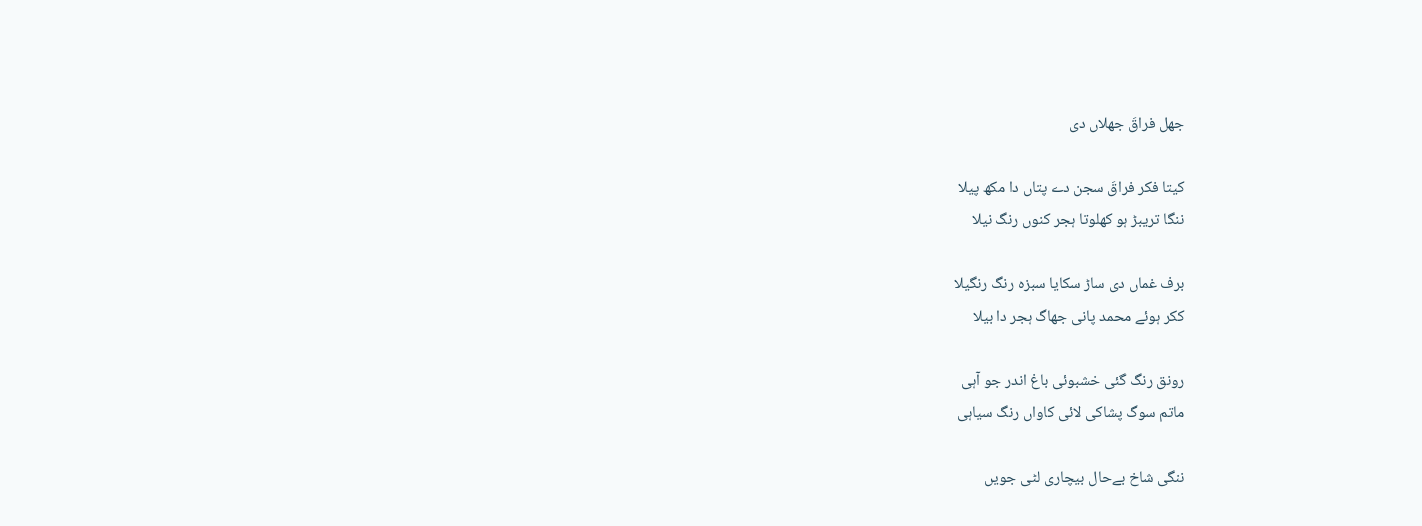جھل فراقَ جھلاں دی

کیتا فکر فراقَ سجن دے پتاں دا مکھ پیلا
ننگا تریبڑ ہو کھلوتا ہجر کنوں رنگ نیلا

برف غماں دی ساڑ سکایا سبزہ رنگ رنگیلا
ککر ہوئے محمد پانی جھاگ ہجر دا بیلا

رونق رنگ گئی خشبوئی باغ اندر جو آہی
ماتم سوگ پشاکی لائی کاواں رنگ سیاہی

ننگی شاخ بےحال بیچاری لٹی جویں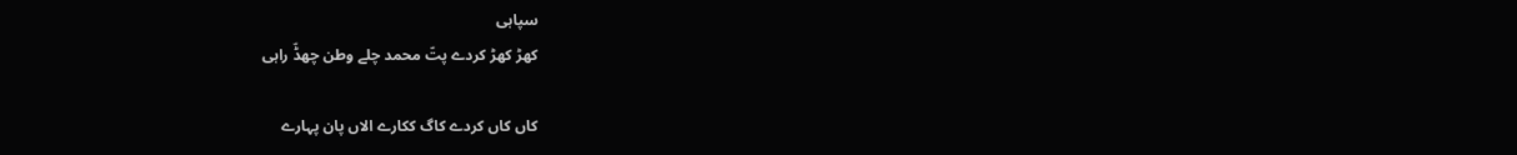سپاہی
کھڑ کھڑ کردے پتّ محمد چلے وطن چھڈّ راہی

کاں کاں کردے کاگ ککارے الاں پان پہارے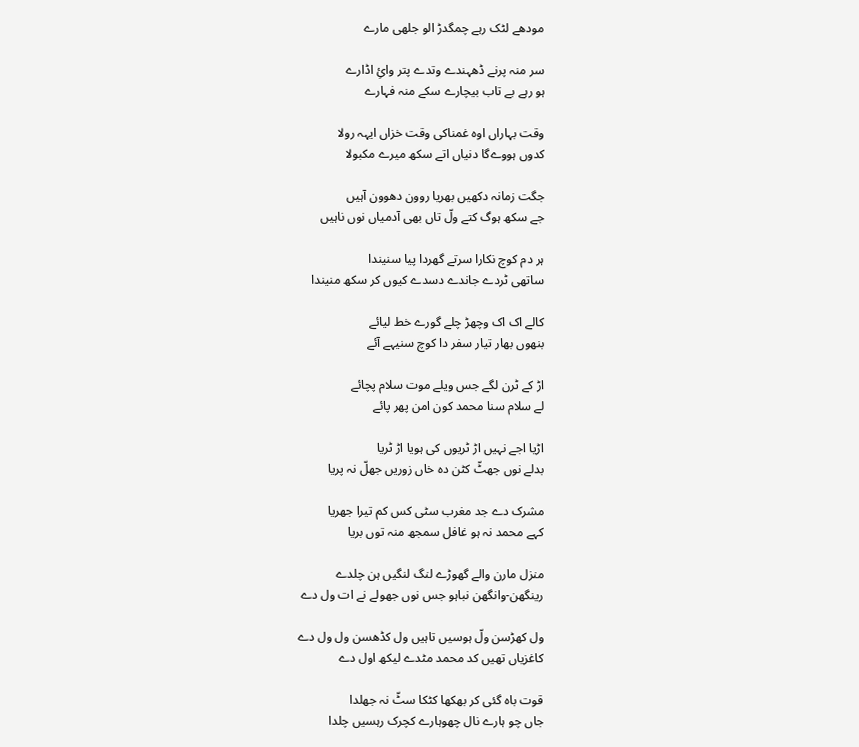مودھے لٹک رہے چمگدڑ الو جلھی مارے

سر منہ پرنے ڈھہندے وتدے پتر وائِ اڈارے
ہو رہے بے تاب بیچارے سکے منہ فہارے

وقت بہاراں اوہ غمناکی وقت خزاں ایہہ رولا
کدوں ہووےگا دنیاں اتے سکھ میرے مکبولا

جگت زمانہ دکھیں بھریا روون دھوون آہیں
جے سکھ ہوگ کتے ولّ تاں بھی آدمیاں نوں ناہیں

ہر دم کوچ نکارا سرتے گھردا پیا سنیندا
ساتھی ٹردے جاندے دسدے کیوں کر سکھ منیندا

کالے اک اک وچھڑ چلے گورے خط لیائے
بنھوں بھار تیار سفر دا کوچ سنیہے آئے

اڑ کے ٹرن لگے جس ویلے موت سلام پچائے
لے سلام سنا محمد کون امن پھر پائے

اڑیا اجے نہیں اڑ ٹریوں کی ہویا اڑ ٹریا
بدلے نوں جھٹّ کٹن دہ خاں زوریں جھلّ نہ پریا

مشرک دے جد مغرب سٹی کس کم تیرا جھریا
کہے محمد نہ ہو غافل سمجھ منہ توں بریا

منزل مارن والے گھوڑے لنگ لنگیں ہن چلدے
رینگھن-وانگھن نباہو جس نوں جھولے نے ات ول دے

ول کھڑسن ولّ ہوسیں تاہیں ول کڈھسن ول ول دے
کاغزیاں تھیں کد محمد مٹدے لیکھ اول دے

قوت باہ گئی کر بھکھا کٹکا سٹّ نہ جھلدا
جاں چو ہارے نال چھوہارے کچرک رہسیں چلدا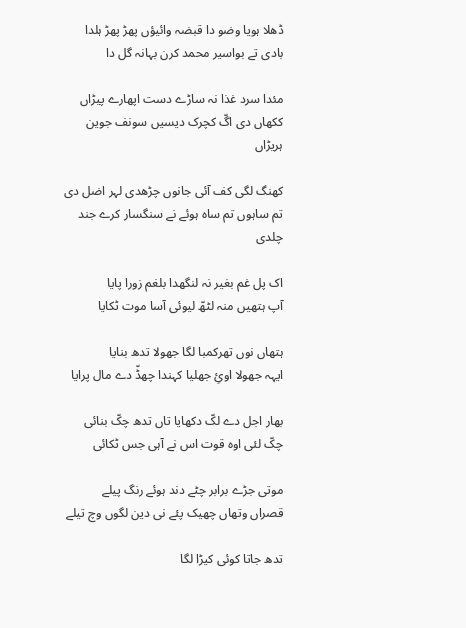ڈھلا ہویا وضو دا قبضہ وائیؤں پھڑ پھڑ ہلدا
بادی تے بواسیر محمد کرن بہانہ گل دا

مئدا سرد غذا نہ ساڑے دست اپھارے پیڑاں
ککھاں دی اگّ کچرک دیسیں سونف جوین ہریڑاں

کھنگ لگی کف آئی جانوں چڑھدی لہر اضل دی
تم ساہوں تم ساہ ہوئے نے سنگسار کرے جند چلدی

اک پل غم بغیر نہ لنگھدا بلغم زورا پایا
آپ ہتھیں منہ لٹھّ لیوئی آسا موت ٹکایا

ہتھاں نوں تھرکمبا لگا جھولا تدھ بنایا
ایہہ جھولا اوئِ جھلیا کہندا چھڈّ دے مال پرایا

بھار اجل دے لکّ دکھایا تاں تدھ چکّ بنائی
چکّ لئی اوہ قوت اس نے آہی جس ٹکائی

موتی جڑے برابر چٹے دند ہوئے رنگ پیلے
قصراں وتھاں چھیک پئے نی دین لگوں وچ تیلے

تدھ جاتا کوئی کیڑا لگا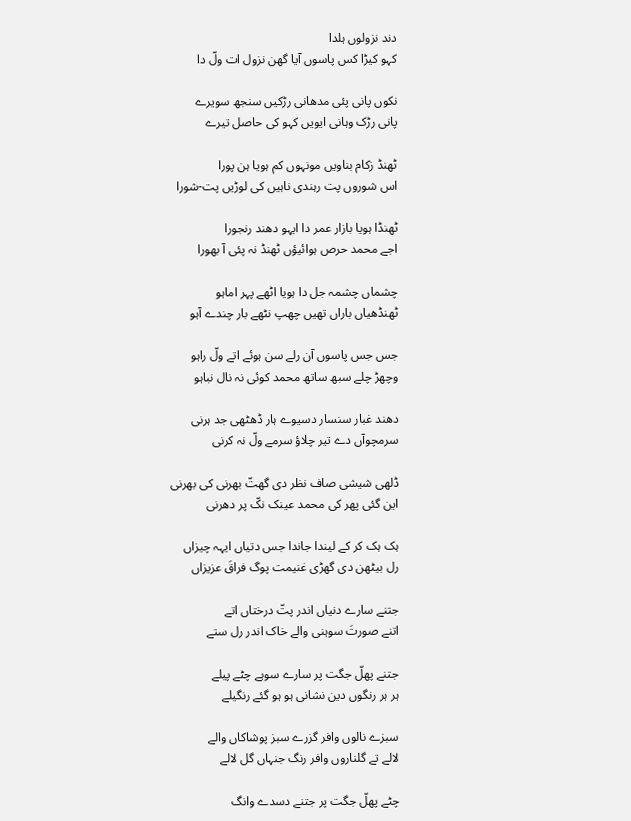دند نزولوں ہلدا
کہو کیڑا کس پاسوں آیا گھن نزول ات ولّ دا

نکوں پانی پئی مدھانی رڑکیں سنجھ سویرے
پانی رڑک وہانی ایویں کہو کی حاصل تیرے

ٹھنڈ زکام بناویں مونہوں کم ہویا ہن پورا
اس شوروں پت رہندی ناہیں کی لوڑیں پت-شورا

ٹھنڈا ہویا بازار عمر دا ایہو دھند رنجورا
اجے محمد حرص ہوائیؤں ٹھنڈ نہ پئی آ بھورا

چشماں چشمہ جل دا ہویا اٹھے پہر اماہو
ٹھنڈھیاں باراں تھیں چھپ نٹھے بار چندے آہو

جس جس پاسوں آن رلے سن ہوئے اتے ولّ راہو
وچھڑ چلے سبھ ساتھ محمد کوئی نہ نال نباہو

دھند غبار سنسار دسیوے ہار ڈھٹھی جد ہرنی
سرمچوآں دے تیر چلاؤ سرمے ولّ نہ کرنی

ڈلھی شیشی صاف نظر دی گھتّ بھرنی کی بھرنی
این گئی پھر کی محمد عینک نکّ پر دھرنی

ہک ہک کر کے لیندا جاندا جس دتیاں ایہہ چیزاں
رل بیٹھن دی گھڑی غنیمت پوگ فراقَ عزیزاں

جتنے سارے دنیاں اندر پتّ درختاں اتے
اتنے صورتَ سوہنی والے خاک اندر رل ستے

جتنے پھلّ جگت پر سارے سوہے چٹے پیلے
ہر ہر رنگوں دین نشانی ہو ہو گئے رنگیلے

سبزے نالوں وافر گزرے سبز پوشاکاں والے
لالے تے گلناروں وافر رنگ جنہاں گل لالے

چٹے پھلّ جگت پر جتنے دسدے وانگ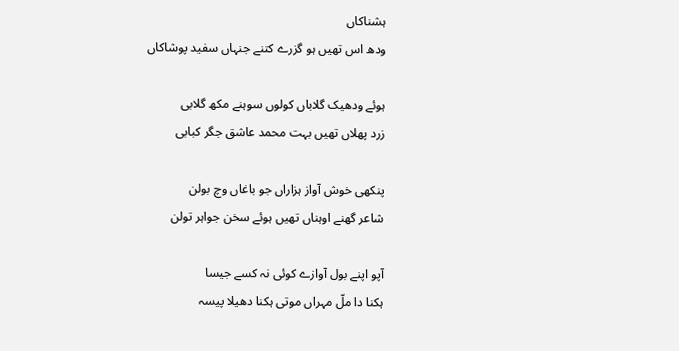ہشناکاں
ودھ اس تھیں ہو گزرے کتنے جنہاں سفید پوشاکاں

ہوئے ودھیک گلاباں کولوں سوہنے مکھ گلابی
زرد پھلاں تھیں بہت محمد عاشق جگر کبابی

پنکھی خوش آواز ہزاراں جو باغاں وچ بولن
شاعر گھنے اوہناں تھیں ہوئے سخن جواہر تولن

آپو اپنے بول آوازے کوئی نہ کسے جیسا
ہکنا دا ملّ مہراں موتی ہکنا دھیلا پیسہ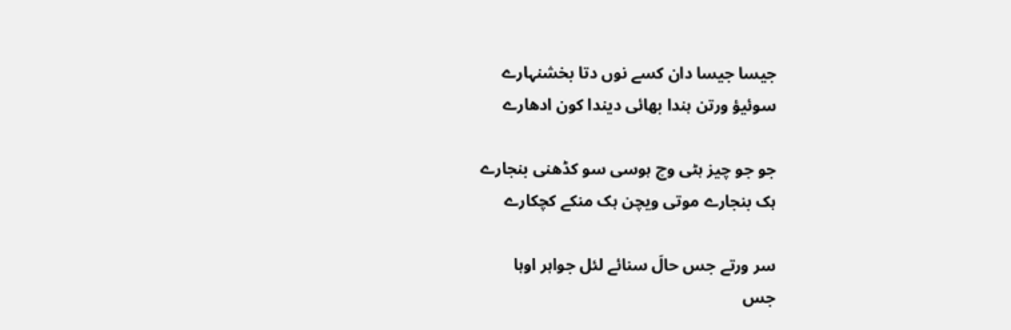جیسا جیسا دان کسے نوں دتا بخشنہارے
سوئیؤ ورتن ہندا بھائی دیندا کون ادھارے

جو جو چیز ہٹی وچ ہوسی سو کڈھنی بنجارے
ہک بنجارے موتی ویچن ہک منکے کچکارے

سر ورتے جس حالَ سنائے لئل جواہر اوہا
جس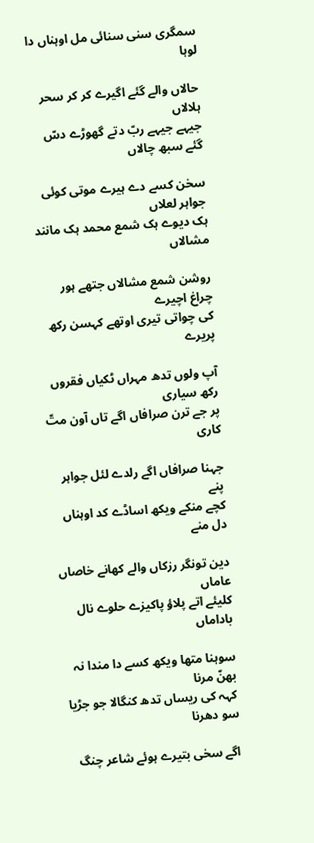سمگری سنی سنائی مل اوہناں دا لوہا

حالاں والے گئے اگیرے کر کر سحر ہلالاں
جیہے جیہے ربّ دتے گھوڑے دسّ گئے سبھ چالاں

سخن کسے دے ہیرے موتی کوئی جواہر لعلاں
ہک دیوے ہک شمع محمد ہک مانند مشالاں

روشن شمع مشالاں جتھے ہور چراغ اچیرے
کی چواتی تیری اوتھے کہسن رکھ پریرے

آپ ولوں تدھ مہراں ٹکیاں فقروں رکھ سیاری
پر جے ترن صرافاں اگے تاں آون متّ کاری

جہنا صرافاں اگے رلدے لئل جواہر پنے
کچے منکے ویکھ اساڈے کد اوہناں دل منے

دین تونگر رزکاں والے کھانے خاصاں عاماں
کلیئے اتے پلاؤ پاکیزے حلوے نال باداماں

سوہنا متھا ویکھ کسے دا مندا نہ بھنّ مرنا
کہہ کی ریساں تدھ کنگالا جو جڑیا سو دھرنا

اگے سخی بتیرے ہوئے شاعر چنگ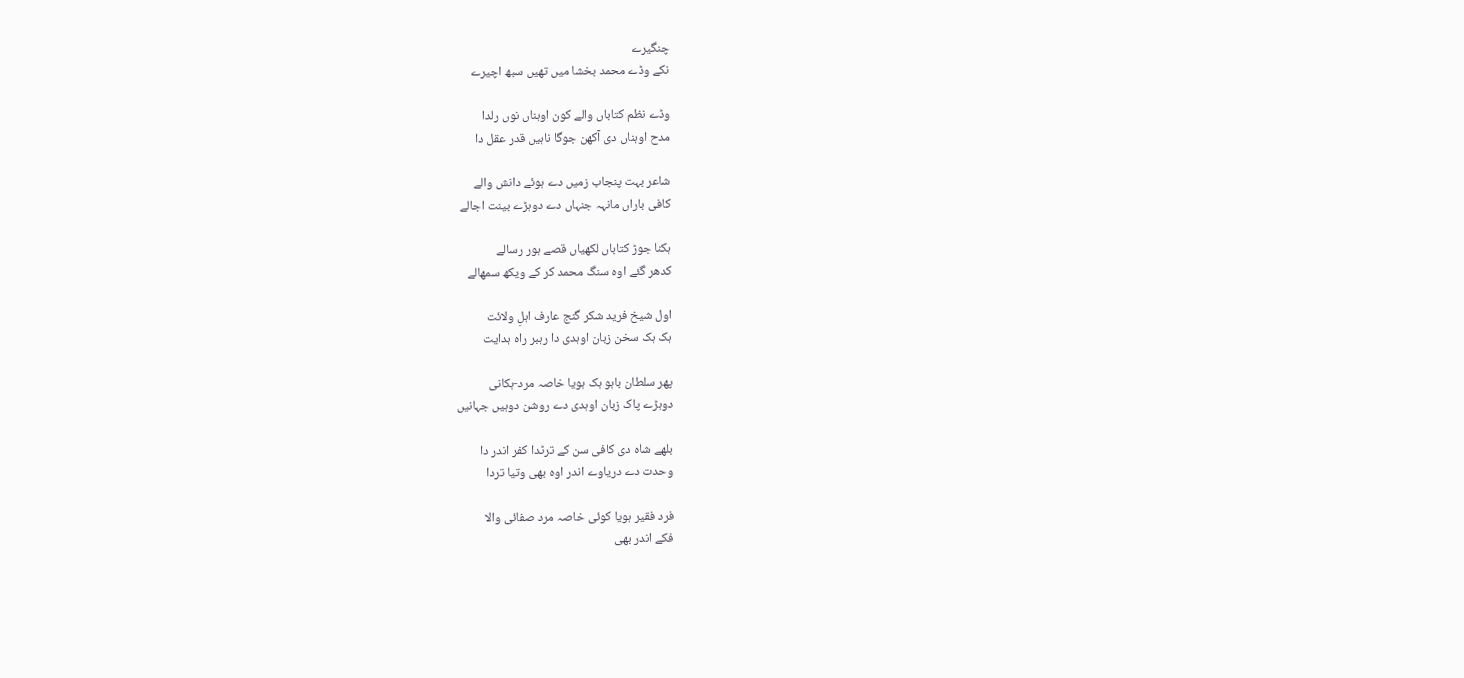چنگیرے
نکے وڈے محمد بخشا میں تھیں سبھ اچیرے

وڈے نظم کتاباں والے کون اوہناں نوں رلدا
مدح اوہناں دی آکھن جوگا ناہیں قدر عقل دا

شاعر بہت پنجاب زمیں دے ہوئے دانش والے
کافی باراں مانہہ جنہاں دے دوہڑے بینت اجالے

ہکنا جوڑ کتاباں لکھیاں قصے ہور رسالے
کدھر گئے اوہ سنگ محمد کر کے ویکھ سمھالے

اول شیخ فرید شکر گنج عارف اہلِ ولائت
ہک ہک سخن زبان اوہدی دا رہبر راہ ہدایت

پھر سلطان باہو ہک ہویا خاصہ مرد-ہکانی
دوہڑے پاک زبان اوہدی دے روشن دوہیں جہانیں

بلھے شاہ دی کافی سن کے ترٹدا کفر اندر دا
وحدت دے دریاوے اندر اوہ بھی وتیا تردا

فرد فقیر ہویا کوئی خاصہ مرد صفائی والا
فکے اندر بھی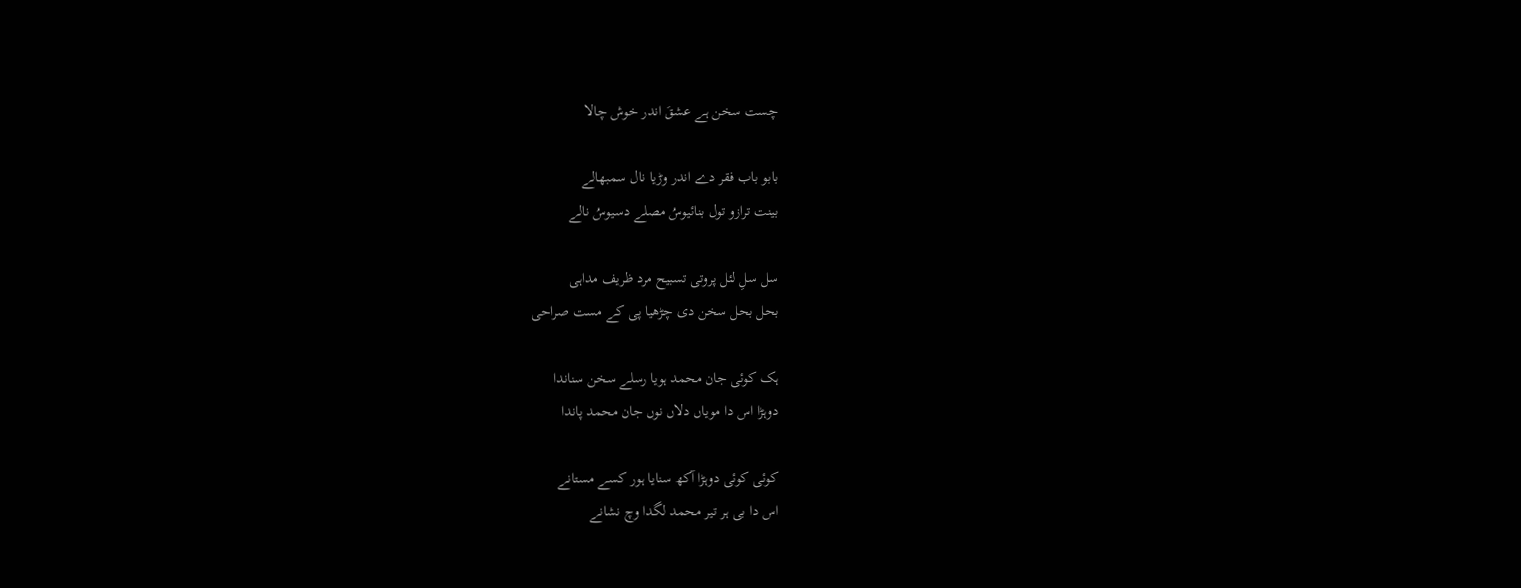چست سخن ہے عشقَ اندر خوش چالا

بابو باب فقر دے اندر وڑیا نال سمبھالے
بینت ترازو تول بنائیوسُ مصلے دسیوسُ نالے

سل سلِ لئل پروتی تسبیح مرد ظریف مداہی
بحل بحل سخن دی چڑھیا پی کے مست صراحی

ہک کوئی جان محمد ہویا رسلے سخن سناندا
دوہڑا اس دا مویاں دلاں نوں جان محمد پاندا

کوئی کوئی دوہڑا آکھ سنایا ہور کسے مستانے
اس دا بی ہر تیر محمد لگدا وچ نشانے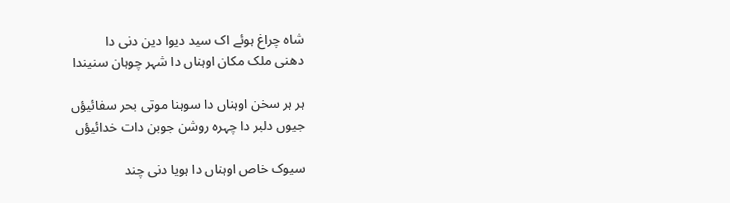شاہ چراغ ہوئے اک سید دیوا دین دنی دا
دھنی ملک مکان اوہناں دا شہر چوہان سنیندا

ہر ہر سخن اوہناں دا سوہنا موتی بحر سفائیؤں
جیوں دلبر دا چہرہ روشن جوبن دات خدائیؤں

سیوک خاص اوہناں دا ہویا دنی چند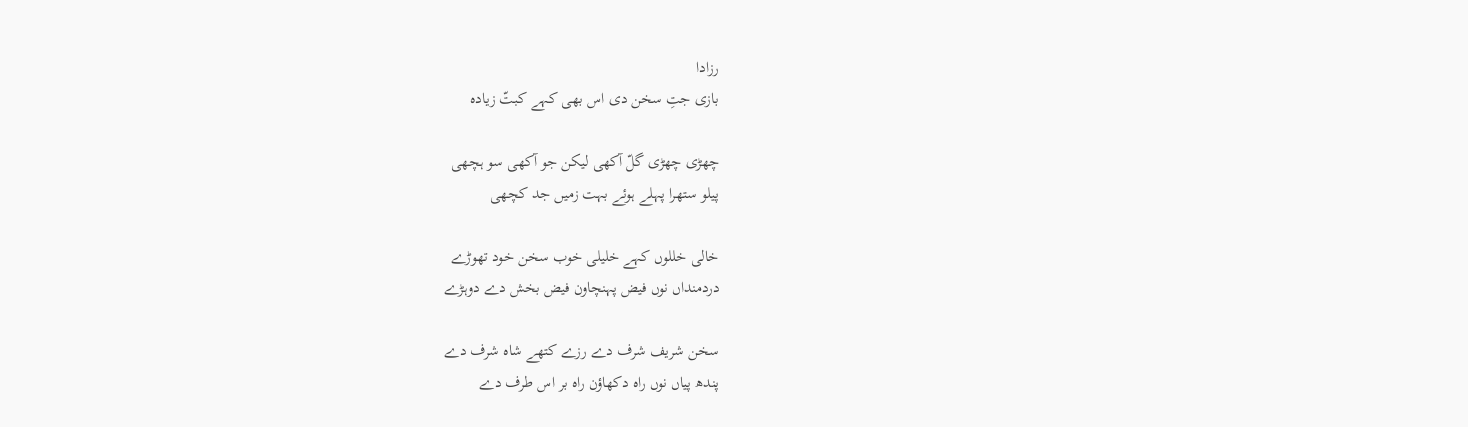رزادا
بازی جتِ سخن دی اس بھی کہے کبتّ زیادہ

چھڑی چھڑی گلّ آکھی لیکن جو آکھی سو ہچھی
پیلو ستھرا پہلے ہوئے بہت زمیں جد کچھی

خالی خللوں کہے خلیلی خوب سخن خود تھوڑے
دردمنداں نوں فیض پہنچاون فیض بخش دے دوہڑے

سخن شریف شرف دے رزے کتھے شاہ شرف دے
پندھ پیاں نوں راہ دکھاؤن راہ بر اس طرف دے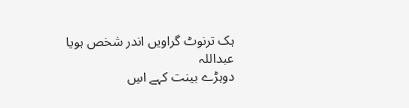ہک ترنوٹ گراویں اندر شخص ہویا عبداللہ
دوہڑے بینت کہے اسِ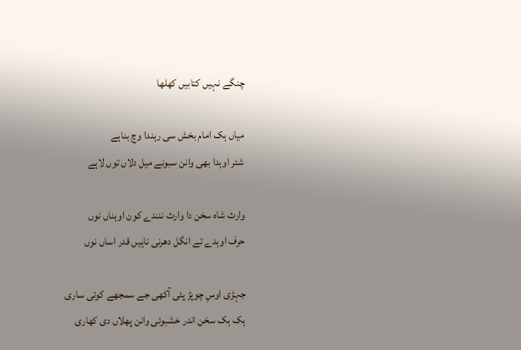چنگے نہیں کتابیں کھلھا

میاں ہک امام بخش سی رہندا وچ بناہے
شئر اوہدا بھی وانن سبونے میل دلاں توں لاہے

وارث شاہ سخن دا وارث ننندے کون اوہناں نوں
حرف اوہدے تے انگل دھرنی ناہیں قدر اساں نوں

جہڑی اوسِ چوپڑ پئی آکھی جے سمجھے کوئی ساری
ہک ہک سخن اندر خشبوئی وانن پھلاں دی کھاری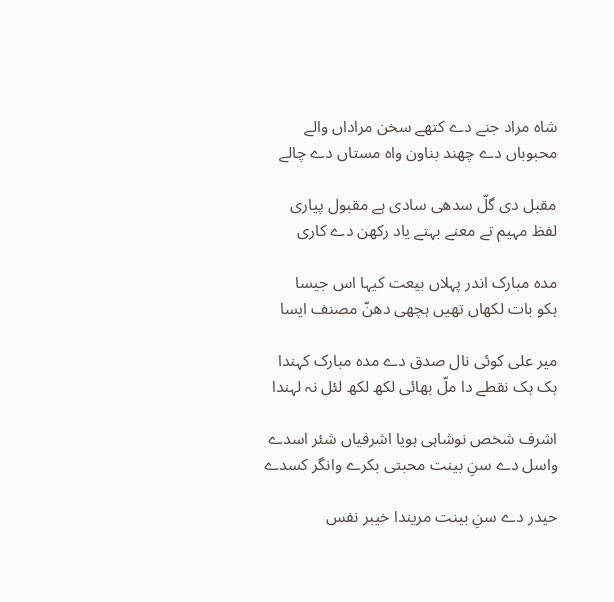شاہ مراد جنے دے کتھے سخن مراداں والے
محبوباں دے چھند بناون واہ مستاں دے چالے

مقبل دی گلّ سدھی سادی ہے مقبول پیاری
لفظ مہیم تے معنے بہتے یاد رکھن دے کاری

مدہ مبارک اندر پہلاں بیعت کیہا اس جیسا
ہکو بات لکھاں تھیں ہچھی دھنّ مصنف ایسا

میر علی کوئی نال صدق دے مدہ مبارک کہندا
ہک ہک نقطے دا ملّ بھائی لکھ لکھ لئل نہ لہندا

اشرف شخص نوشاہی ہویا اشرفیاں شئر اسدے
واسل دے سنِ بینت محبتی بکرے وانگر کسدے

حیدر دے سنِ بینت مریندا خیبر نفس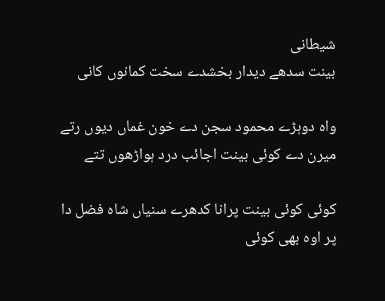شیطانی
بینت سدھے دیدار بخشدے سخت کمانوں کانی

واہ دوہڑے محمود سجن دے خون غماں دیوں رتے
میرن دے کوئی بینت اجائب درد ہواڑھوں تتے

کوئی کوئی بینت پرانا کدھرے سنیاں شاہ فضل دا
پر اوہ بھی کوئی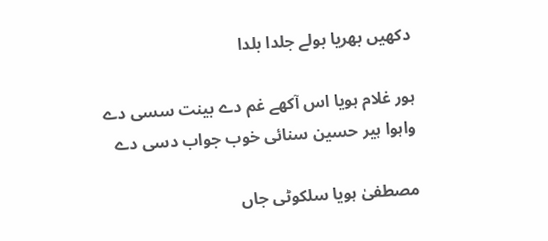دکھیں بھریا بولے جلدا بلدا

ہور غلام ہویا اس آکھے غم دے بینت سسی دے
واہوا ہیر حسین سنائی خوب جواب دسی دے

مصطفیٰ ہویا سلکوٹی جاں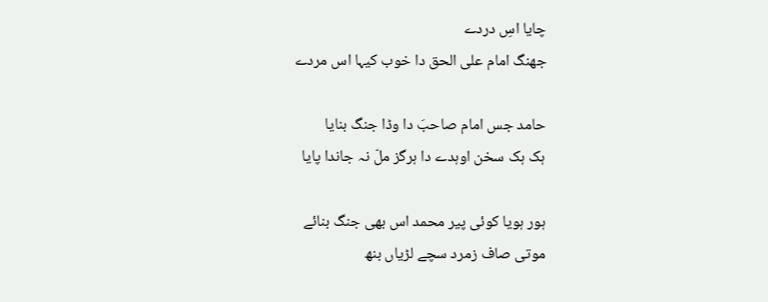چایا اسِ دردے
جھنگ امام علی الحق دا خوب کیہا اس مردے

حامد جس امام صاحبَ دا وڈا جنگ بنایا
ہک ہک سخن اوہدے دا ہرگز ملّ نہ جاندا پایا

ہور ہویا کوئی پیر محمد اس بھی جنگ بنائے
موتی صاف زمرد سچے لڑیاں بنھ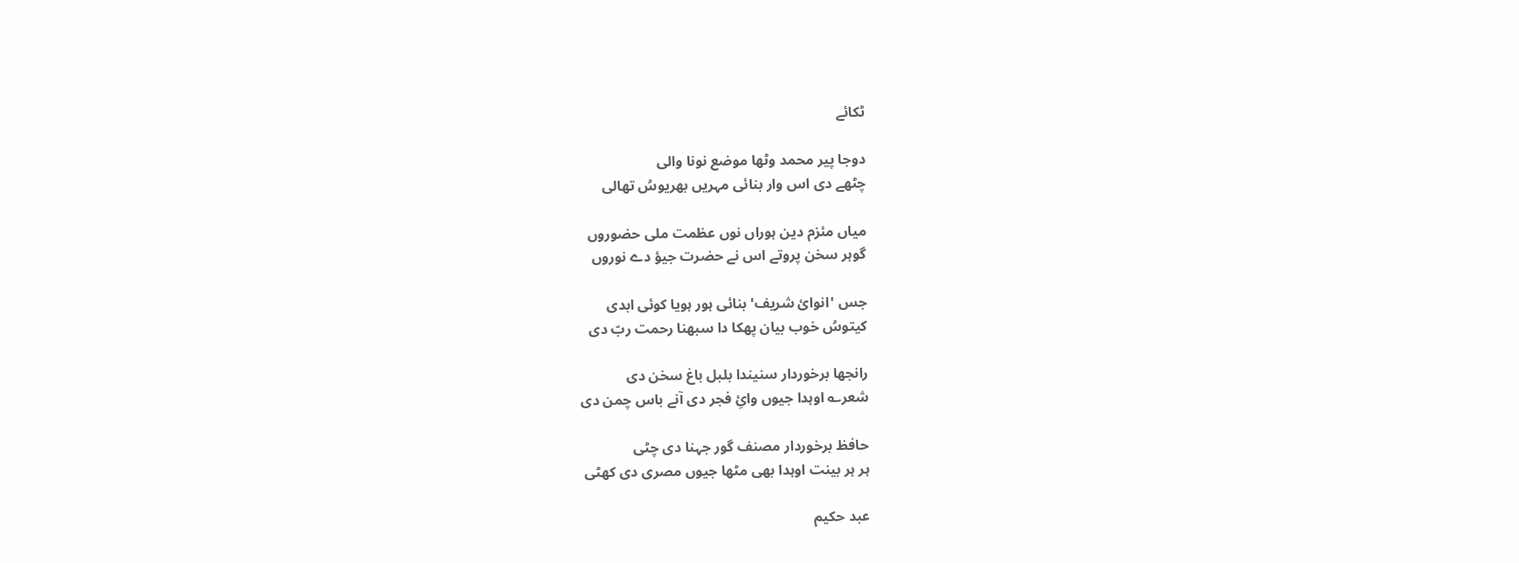ٹکائے

دوجا پیر محمد وٹھا موضع نونا والی
چٹھے دی اس وار بنائی مہریں بھریوسُ تھالی

میاں مئزم دین ہوراں نوں عظمت ملی حضوروں
گوہر سخن پروتے اس نے حضرت جیؤ دے نوروں

جس 'انوائ شریف' بنائی ہور ہویا کوئی ابدی
کیتوسُ خوب بیان پھکا دا سبھنا رحمت ربّ دی

رانجھا برخوردار سنیندا بلبل باغ سخن دی
شعر؎ اوہدا جیوں وائِ فجر دی آنے باس چمن دی

حافظ برخوردار مصنف گور جہنا دی چٹی
ہر ہر بینت اوہدا بھی مٹھا جیوں مصری دی کھٹی

عبد حکیم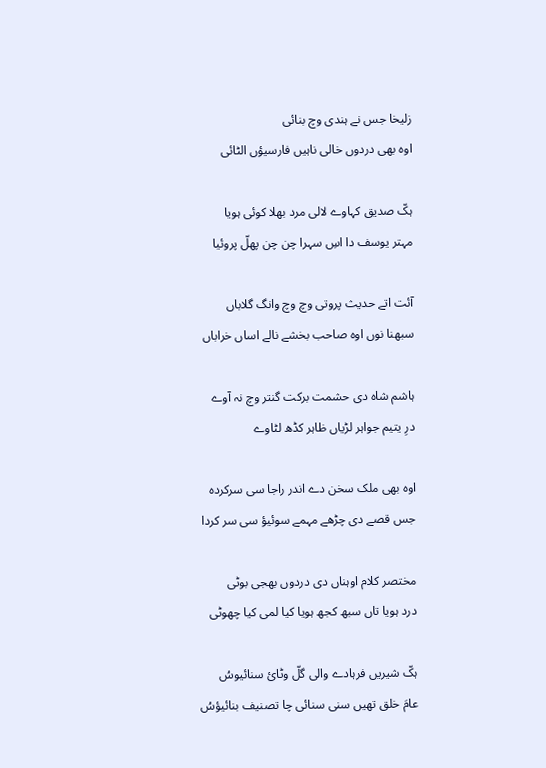زلیخا جس نے ہندی وچ بنائی
اوہ بھی دردوں خالی ناہیں فارسیؤں الٹائی

ہکّ صدیق کہاوے لالی مرد بھلا کوئی ہویا
مہتر یوسف دا اسِ سہرا چن چن پھلّ پروئیا

آئت اتے حدیث پروتی وچ وچ وانگ گلاباں
سبھنا نوں اوہ صاحب بخشے نالے اساں خراباں

ہاشم شاہ دی حشمت برکت گنتر وچ نہ آوے
درِ یتیم جواہر لڑیاں ظاہر کڈھ لٹاوے

اوہ بھی ملک سخن دے اندر راجا سی سرکردہ
جس قصے دی چڑھے مہمے سوئیؤ سی سر کردا

مختصر کلام اوہناں دی دردوں بھجی بوٹی
درد ہویا تاں سبھ کجھ ہویا کیا لمی کیا چھوٹی

ہکّ شیریں فرہادے والی گلّ وٹائ سنائیوسُ
عامَ خلق تھیں سنی سنائی چا تصنیف بنائیؤسُ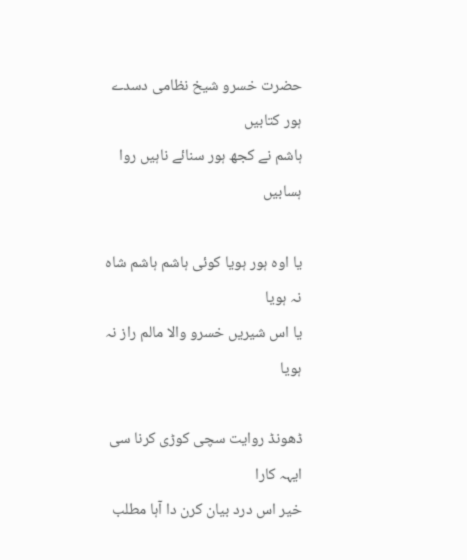حضرت خسرو شیخ نظامی دسدے ہور کتابیں
ہاشم نے کجھ ہور سنائے ناہیں روا ہسابیں

یا اوہ ہور ہویا کوئی ہاشم ہاشم شاہ نہ ہویا
یا اس شیریں خسرو والا مالم راز نہ ہویا

ڈھونڈ روایت سچی کوڑی کرنا سی ایہہ کارا
خیر اس درد بیان کرن دا آہا مطلب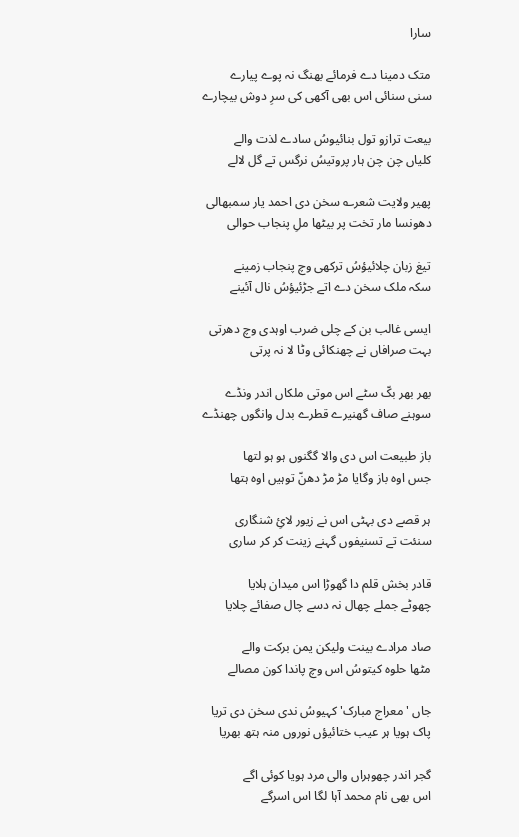سارا

متک دمینا دے فرمائے بھنگ نہ پوے پیارے
سنی سنائی اس بھی آکھی کی سرِ دوش بیچارے

بیعت ترازو تول بنائیوسُ سادے لذت والے
کلیاں چن چن ہار پروتیسُ نرگس تے گل لالے

پھیر ولایت شعر؎ سخن دی احمد یار سمبھالی
دھونسا مار تخت پر بیٹھا ملِ پنجاب حوالی

تیغ زبان چلائیؤسُ ترکھی وچ پنجاب زمینے
سکہ ملک سخن دے اتے جڑئیؤسُ نال آئینے

ایسی غالب بن کے چلی ضرب اوہدی وچ دھرتی
بہت صرافاں نے چھنکائی وٹا لا نہ پرتی

بھر بھر بکّ سٹے اس موتی ملکاں اندر ونڈے
سوہنے صاف گھنیرے قطرے بدل وانگوں چھنڈے

باز طبیعت اس دی والا گگنوں ہو ہو لتھا
جس اوہ باز وگایا مڑ مڑ دھنّ توہیں اوہ ہتھا

ہر قصے دی بہٹی اس نے زیور لائِ شنگاری
سنئت تے تسنیفوں گہنے زینت کر کر ساری

قادر بخش قلم دا گھوڑا اس میدان ہلایا
چھوٹے جملے چھال نہ دسے چال صفائے چلایا

صاد مرادے بینت ولیکن یمن برکت والے
مٹھا حلوہ کیتوسُ اس وچ پاندا کون مصالے

جاں 'معراج مبارک' کہیوسُ ندی سخن دی تریا
پاک ہویا ہر عیب ختائیؤں نوروں منہ ہتھ بھریا

گجر اندر چھوہراں والی مرد ہویا کوئی اگے
اس بھی نام محمد آہا لگا اس اسرگے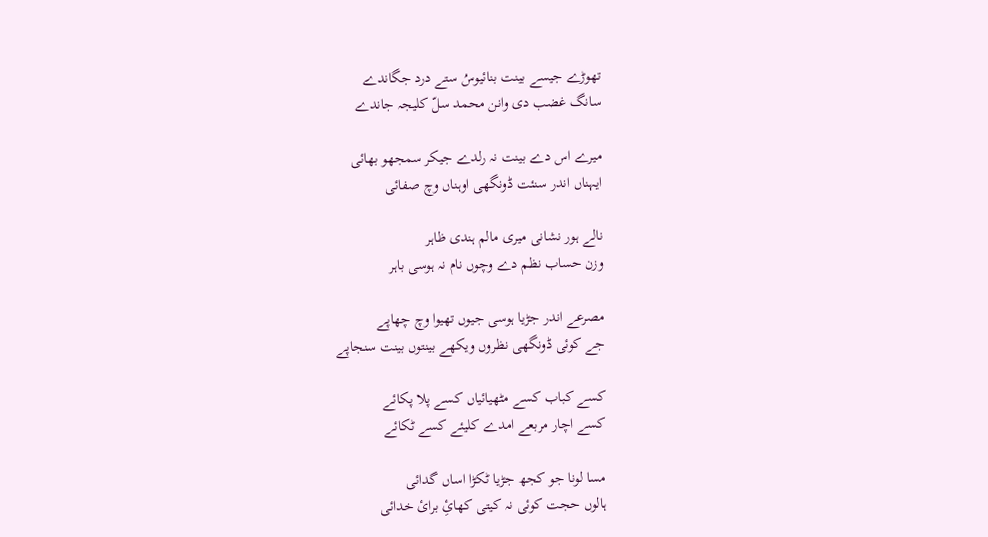تھوڑے جیسے بینت بنائیوسُ ستے درد جگاندے
سانگ غضب دی وانن محمد سلّ کلیجہ جاندے

میرے اس دے بینت نہ رلدے جیکر سمجھو بھائی
ایہناں اندر سنئت ڈونگھی اوہناں وچ صفائی

نالے ہور نشانی میری مالم ہندی ظاہر
وزن حساب نظم دے وچوں نام نہ ہوسی باہر

مصرعے اندر جڑیا ہوسی جیوں تھیوا وچ چھاپے
جے کوئی ڈونگھی نظروں ویکھے بینتوں بینت سنجاپے

کسے کباب کسے مٹھیائیاں کسے پلا پکائے
کسے اچار مربعے امدے کلیئے کسے ٹکائے

مسا لونا جو کجھ جڑیا ٹکڑا اساں گدائی
ہالوں حجت کوئی نہ کیتی کھائِ برائ خدائی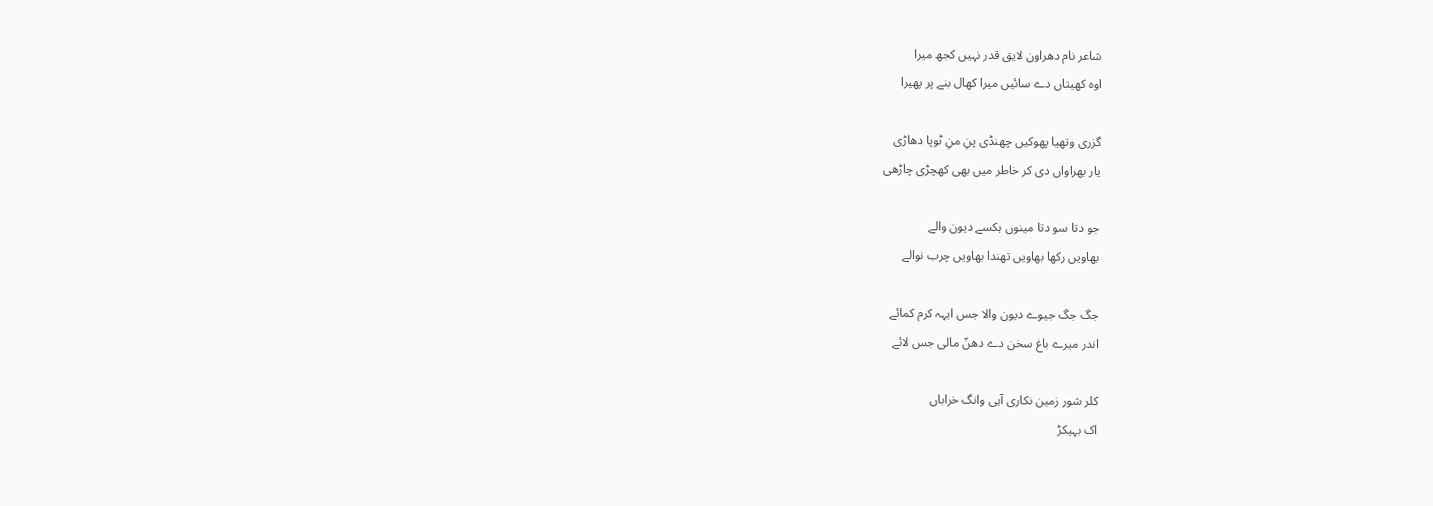شاعر نام دھراون لایق قدر نہیں کجھ میرا
اوہ کھیتاں دے سائیں میرا کھال بنے پر پھیرا

گزری وتھیا پھوکیں چھنڈی پنِ منِ ٹوپا دھاڑی
یار بھراواں دی کر خاطر میں بھی کھچڑی چاڑھی

جو دتا سو دتا مینوں ہکسے دیون والے
بھاویں رکھا بھاویں تھندا بھاویں چرب نوالے

جگ جگ جیوے دیون والا جس ایہہ کرم کمائے
اندر میرے باغ سخن دے دھنّ مالی جس لائے

کلر شور زمین نکاری آہی وانگ خراباں
اک بہیکڑ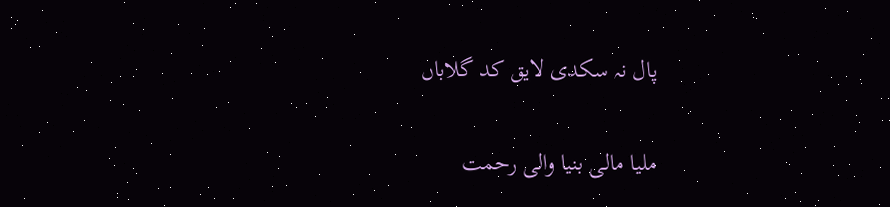پال نہ سکدی لایق کد گلاباں

ملیا مالی بنیا والی رحمت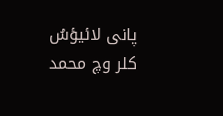پانی لائیؤسُ
کلر وچ محمد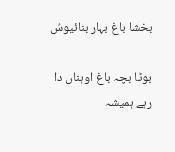بخشا باغ بہار بنائیوسُ

بوٹا بچہ باغ اوہناں دا رہے ہمیشہ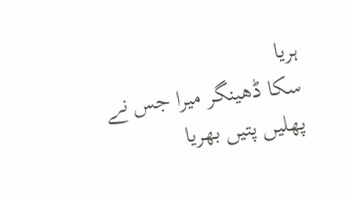ہریا
سکا ڈھینگر میرا جس نے پھلیں پتیں بھریا